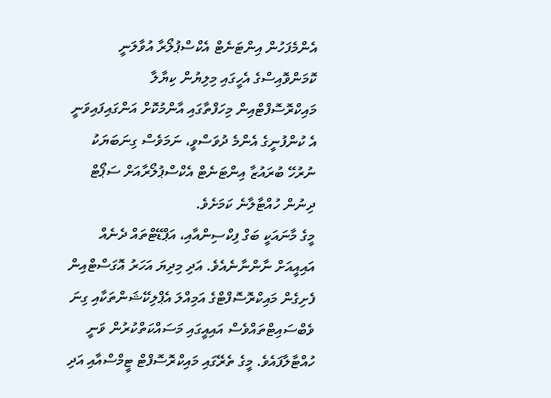އެންމެފަހުން އިންޓަނެޓް އެކްސްޕުލޯރާ އުވާލަނީ
ކޮމަންވޮއިސްގެ އެހީގައި މިލިޔުން ކިޔާލާ
މައިކްރޮސޮފްޓްއިން މިހަފްތާގައި އާންމުކޮށް އަންގައިފައިވަނީ އެ ކުންފުނީގެ އެންމެ ދުވަސްވީ، ނަމަވެސް ގިނަބަޔަކު ނުރުހޭ ބުރައުޒާ އިންޓަނެޓް އެކްސްޕުލޯރާއަށް ސަޕޯޓް ދިނުން ހުއްޓާލާނެ ކަމަށެވެ.
މީގެ މާނައަކީ ބަގް ފިކްސިންއާއި، އަޕްޑޭޓްތައް ދެނެއް އައިއީއަށް ނާންނާނެއެވެ. އަދި މިދިޔަ އަހަރު އޮގަސްޓްއިން ފެށިގެން މައިކްރޮސޮފްޓްގެ އަމިއްލަ އެޕްލިކޭޝަންތަކާއި ގިނަ ވެބްސައިޓްތައްވެސް އައިއީގައި މަސައްކަތްކުރުން ވަނީ ހުއްޓާލާފައެވެ. މީގެ ތެރޭގައި މައިކްރޮސޮފްޓް ޓީމްސްއާއި އަދި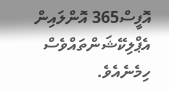އޮފީސް365 އޮންލައިން އެޕްލިކޭޝަންތައްވެސް ހިމެނެއެވެ.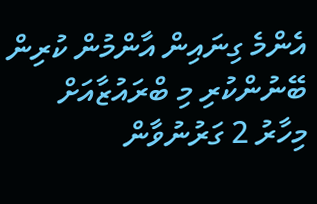އެންމެ ގިނައިން އާންމުން ކުރިން ބޭނުންކުރި މި ބްރައުޒާއަށް މިހާރު 2 ގަރުނުވާން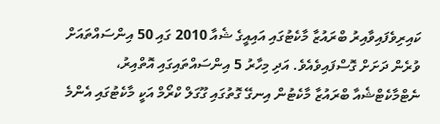ކައިރިވެފައިވާއިރު ބްރައުޒާ މާކެޓުގައި އައިއީގެ ޝެއާ 2010 ގައި 50 އިންސައްތައަށް ވުރެން ދަށަށް ގޮސްފައިވެއެވެ. އަދި މިހާރު 5 އިންސައްތައިގައި އޮތްއިރު، ނެޓްމާކެޓްޝެއާ ބްރައުޒާ މާކެޓުން އިނގޭ ގޮތުގައި ގޫގަލް ކްރޯމް އަކީ މާކެޓުގައި އެންމެ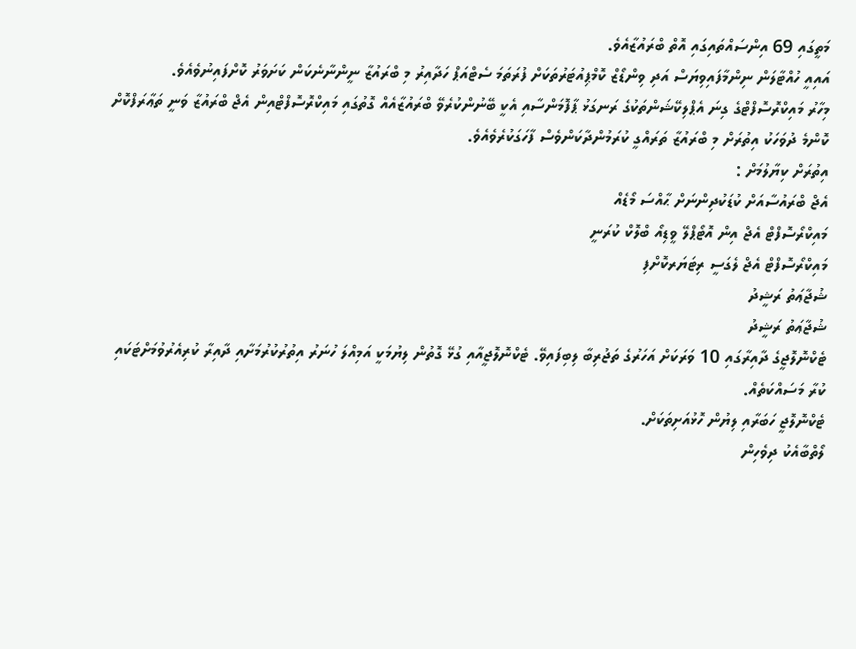މަތީގައި 69 އިންސައްތައިގައި އޮތް ބްރައުޒާއެވެ.
އައިއީ ހުއްޓާލަން ނިންމާފައިވިޔަސް އަދި ވިންޑޯޒް ކޮމްޕިއުޓަރުތަކަށް ފުރަތަމަ ސެޓްއަޕް ހަދާއިރު މި ބްރައުޒާ ނީންނާނެކަން ކަށަވަރު ކޮށްފައިނުވެއެވެ.
މިހާރު މައިކްރޮސޮފްޓްގެ ގިނަ އެޕްލިކޭޝަންތަކުގެ ރަނގަޅު ޕާފޮމަންސާއި އެކީ ބޭނުންކުރެވޭ ބްރައުޒާއެއް ގޮތުގައި މައިކްރޮސޮފްޓްއިން އެޖް ބްރައުޒާ ވަނީ ތަޢާރަފްކޮށް ކޮންމެ ދުވަހަކު އިތުރަށް މި ބްރައުޒާ ތަރައްގީ ކުރަމުންދާކަންވެސް ފާހަގަކުރެވެއެވެ.
އިތުރަށް ކިޔާލުމަށް :
އެޖް ބްރައުސާއަށް ކުޑަކުދިންނަށް ޙާއްސަ މޯޑެއް
މައިކްރޯސޮފްޓް އެޖް އިން އޮޓޯޕްލޭ ވީޑިއޯ ބްލޮކް ކުރަނީ
މައިކްރޯސޮފްޓް އެޖް ލެގަސީ ރިޓަޔަރކޮށްފި
ޝުޖާޢަތު ރަޝީދު
ޝުޖާޢަތު ރަޝީދު
ޓެކްނޮލޮޖީގެ ދާއިރާގައި 10 ވަރަކަށް އަހަރުގެ ތަޖުރިބާ ލިބިފައިވޭ. ޓެކްނޮލޮޖީއާއި ގުޅޭ ގޮތުން ލިޔުމަކީ އަމިއްލަ ހުނަރު އިތުރުކުރުމަށާއި ދާއިރާ ކުރިއެރުވުމަށްޓަކައި ކުރާ މަސައްކަތެއް.
ޓެކްނޮލޮޖީ ހަބަރާއި ލިޔުން ހޮޅުއަށިތަކަށް.
ލޯތްބާއެކު ދިވެހިން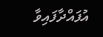އުފައްދާފައިވާ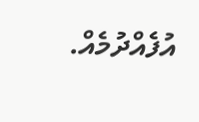އުފެއްދުމެއް.